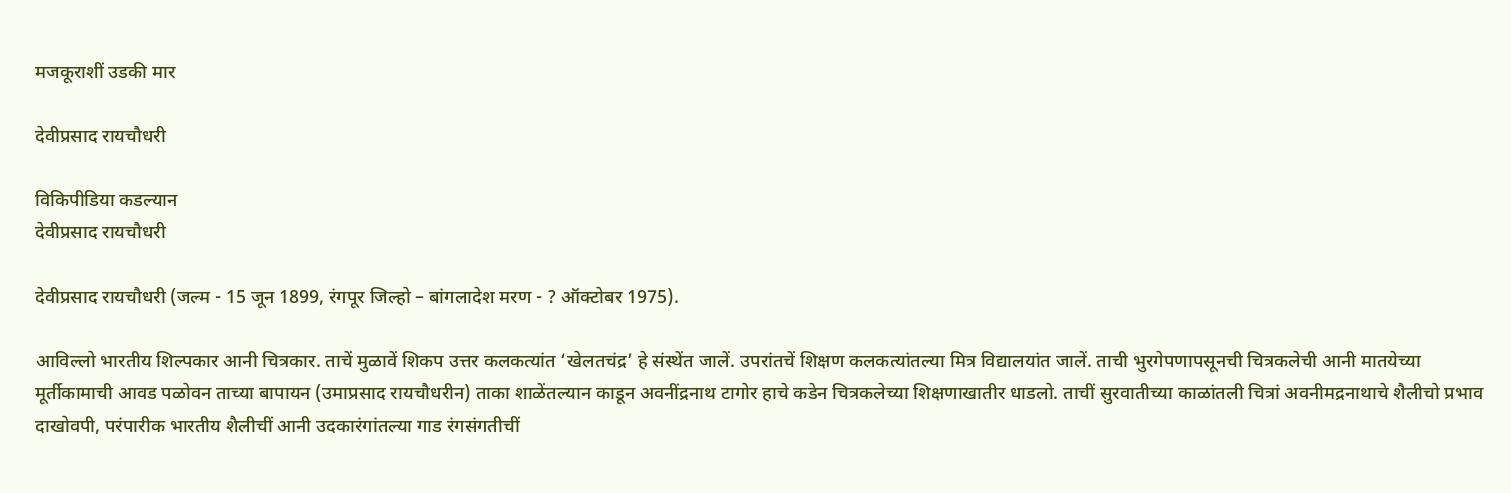मजकूराशीं उडकी मार

देवीप्रसाद रायचौधरी

विकिपीडिया कडल्यान
देवीप्रसाद रायचौधरी

देवीप्रसाद रायचौधरी (जल्म - 15 जून 1899, रंगपूर जिल्हो – बांगलादेश मरण - ? ऑक्टोबर 1975).

आविल्लो भारतीय शिल्पकार आनी चित्रकार. ताचें मुळावें शिकप उत्तर कलकत्यांत ‘खेलतचंद्र’ हे संस्थेंत जालें. उपरांतचें शिक्षण कलकत्यांतल्या मित्र विद्यालयांत जालें. ताची भुरगेपणापसूनची चित्रकलेची आनी मातयेच्या मूर्तीकामाची आवड पळोवन ताच्या बापायन (उमाप्रसाद रायचौधरीन) ताका शाळेंतल्यान काडून अवनींद्रनाथ टागोर हाचे कडेन चित्रकलेच्या शिक्षणाखातीर धाडलो. ताचीं सुरवातीच्या काळांतली चित्रां अवनीमद्रनाथाचे शैलीचो प्रभाव दाखोवपी, परंपारीक भारतीय शैलीचीं आनी उदकारंगांतल्या गाड रंगसंगतीचीं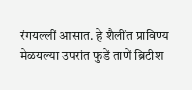रंगयल्लीं आसात. हे शैलींत प्राविण्य मेळयल्या उपरांत फुडें ताणें ब्रिटीश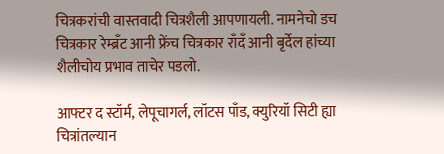चित्रकरांची वास्तवादी चित्रशैली आपणायली. नामनेचो डच चित्रकार रेम्ब्रँट आनी फ्रेंच चित्रकार राँदँ आनी बृर्देल हांच्या शैलीचोय प्रभाव ताचेर पडलो.

आफ्टर द स्टॉर्म, लेपूचागर्ल, लॉटस पाँड, क्युरियॉ सिटी ह्या चित्रांतल्यान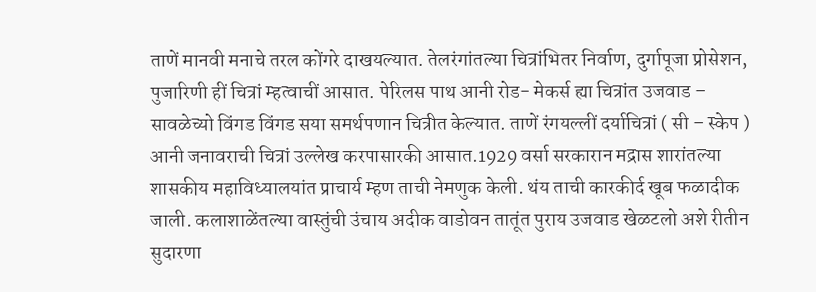ताणें मानवी मनाचे तरल कोंगरे दाखयल्यात. तेलरंगांतल्या चित्रांभितर निर्वाण, दुर्गापूजा प्रोसेशन, पुजारिणी हीं चित्रां म्हत्वाचीं आसात. पेरिलस पाथ आनी रोड- मेकर्स ह्या चित्रांत उजवाड – सावळेच्यो विंगड विंगड सया समर्थपणान चित्रीत केल्यात. ताणें रंगयल्लीं दर्याचित्रां ( सी – स्केप ) आनी जनावराची चित्रां उल्लेख करपासारकी आसात.1929 वर्सा सरकारान मद्रास शारांतल्या शासकीय महाविध्यालयांत प्राचार्य म्हण ताची नेमणुक केली. थंय ताची कारकीर्द खूब फळादीक जाली. कलाशाळेंतल्या वास्तुंची उंचाय अदीक वाडोवन तातूंत पुराय उजवाड खेळटलो अशे रीतीन सुदारणा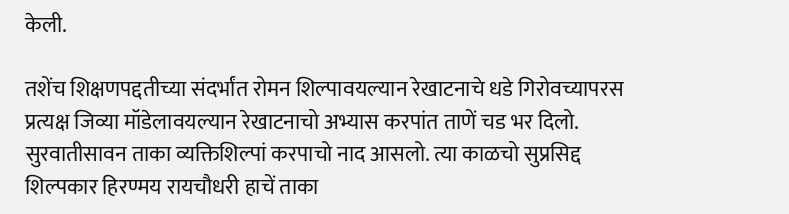केली.

तशेंच शिक्षणपद्दतीच्या संदर्भांत रोमन शिल्पावयल्यान रेखाटनाचे धडे गिरोवच्यापरस प्रत्यक्ष जिव्या मॉडेलावयल्यान रेखाटनाचो अभ्यास करपांत ताणें चड भर दिलो. सुरवातीसावन ताका व्यक्तिशिल्पां करपाचो नाद आसलो. त्या काळचो सुप्रसिद्द शिल्पकार हिरण्मय रायचौधरी हाचें ताका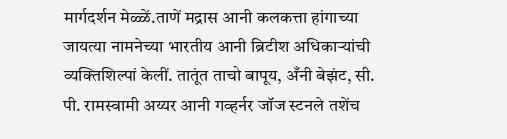मार्गदर्शन मेळ्ळें.ताणें मद्रास आनी कलकत्ता हांगाच्या जायत्या नामनेच्या भारतीय आनी ब्रिटीश अधिकाऱ्यांची व्यक्तिशिल्पां केलीं. तातूंत ताचो बापूय, अँनी बेझंट, सी. पी. रामस्वामी अय्यर आनी गव्हर्नर जॉज स्टनले तशेंच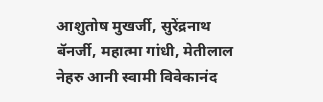आशुतोष मुखर्जी, सुरेंद्रनाथ बॅनर्जी, महात्मा गांधी, मेतीलाल नेहरु आनी स्वामी विवेकानंद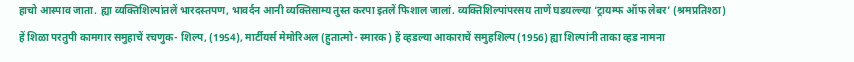हाचो आस्पाव जाता. ह्या व्यक्तिशिल्पांतलें भारदस्तपण, भावर्दन आनी व्यक्तिसाम्य तुस्त करपा इतलें फिशाल जालां. व्यक्तिशिल्पांपरसय ताणें घडयल्ल्या ‘ट्रायम्फ ऑफ लेबर’ (श्रमप्रतिश्ठा) हें शिळा परतुपी कामगार समुहाचें रचणुक- शिल्प, (1954), मार्टीयर्स मेमोरिअल (हुतात्मो- स्मारक) हें व्हडल्या आकाराचें समुहशिल्प (1956) ह्या शिल्पांनी ताका व्हड नामना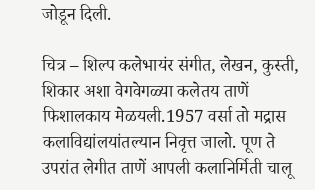जोडून दिली.

चित्र – शिल्प कलेभायंर संगीत, लेखन, कुस्ती, शिकार अशा वेगवेगळ्या कलेतय ताणें फिशालकाय मेळयली.1957 वर्सा तो मद्रास कलाविद्यांलयांतल्यान निवृत्त जालो. पूण ते उपरांत लेगीत ताणें आपली कलानिर्मिती चालू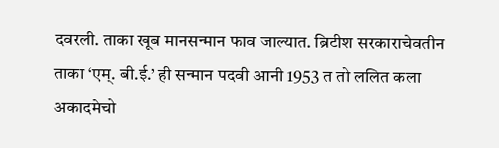दवरली. ताका खूब मानसन्मान फाव जाल्यात. ब्रिटीश सरकाराचेवतीन ताका ‘एम्. बी.ई.’ ही सन्मान पदवी आनी 1953 त तो ललित कला अकादमेचो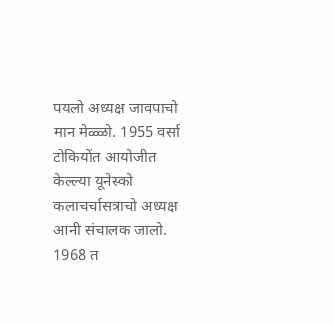पयलो अध्यक्ष जावपाचो मान मेळ्ळो. 1955 वर्सा टोकियोंत आयोजीत केल्ल्या यूनेस्को कलाचर्चासत्राचो अध्यक्ष आनी संचालक जालो. 1968 त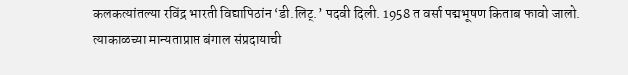कलकत्यांतल्या रविंद्र भारती विद्यापिठांन ‘डी.लिट्.’ पदवी दिली. 1958 त वर्सा पद्मभूषण किताब फावो जालो. त्याकाळच्या मान्यताप्राप्त बंगाल संप्रदायाची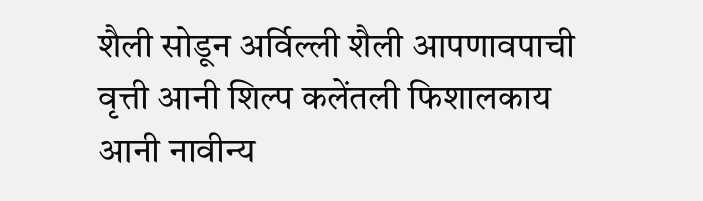शैली सोडून अर्विल्ली शैली आपणावपाची वृत्ती आनी शिल्प कलेंतली फिशालकाय आनी नावीन्य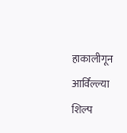हाकालीगून आर्विल्ल्या शिल्प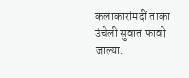कलाकारांमदीं ताका उंचेली सुवात फावो जाल्या.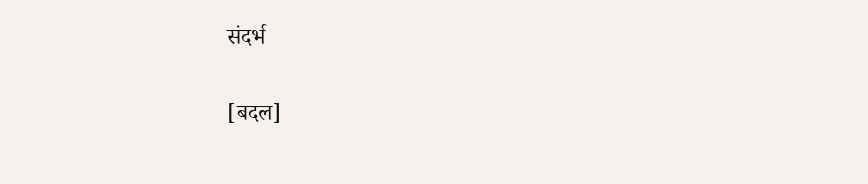संदर्भ

[बदल]